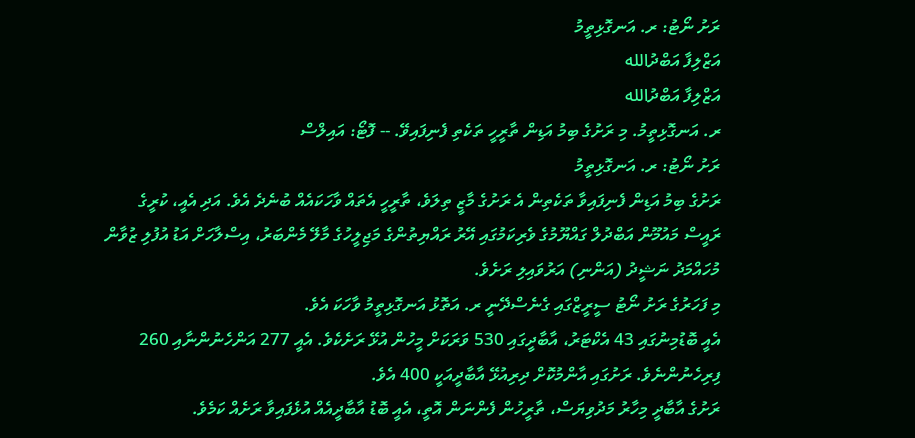ރަށު ނޯޓު: ރ. އަނގޮޅިތީމު
އަޒްލިފާ އަބްދުالله
އަޒްލިފާ އަބްދުالله
ރ. އަނގޮޅިތީމު. މި ރަށުގެ ބިމު އަޑިން ތާރީހީ ތަކެތި ފެނިފައިވޭ. -- ފޮޓޯ: އައިލްސް
ރަށު ނޯޓު: ރ. އަނގޮޅިތީމު
ރަށުގެ ބިމު އަޑިން ފެނިފައިވާ ތަކެތިން އެ ރަށުގެ މާޒީ ތިލަވެ، ތާރީހީ އެތައް ވާހަކައެއް ބުނެދެ އެވެ. އަދި އެއީ، ކުރީގެ ރައީސް މައުމޫން އަބްދުލް ގައްޔޫމުގެ ވެރިކަމުގައި އޭރު ރައްޔިތުންގެ މަޖިލީހުގެ މާލޭ މެންބަރު، އިސްލާހަށް އަޑު އުފުލި ޒުވާން މުހައްމަދު ނަޝީދު (އަންނި) އަރުވައިލި ރަށެވެ.
މި ފަހަރުގެ ރަށު ނޯޓު ސީރީޒްގައި ގެނެސްދޭނީ ރ. އަތޮޅު އަނގޮޅިތީމު ވާހަކަ އެވެ.
އެއީ ބޮޑުމިނުގައި 43 އެކްޓަރު، އާބާދީގައި 530 ވަރަކަށް މީހުން އުޅޭ ރަށެކެވެ. އެއީ 277 އަންހެނުންނާއި 260 ފިރިހެނުންނެވެ. ރަށުގައި އާންމުކޮށް ދިރިއުޅޭ އާބާދީއަކީ 400 އެވެ.
ރަށުގެ އާބާދީ މިހާރު މަދުވިޔަސް، ތާރީހުން ފެންނަން އޮތީ، އެއީ ބޮޑު އާބާދީއެއް އުޅެފައިވާ ރަށެއް ކަމެވެ.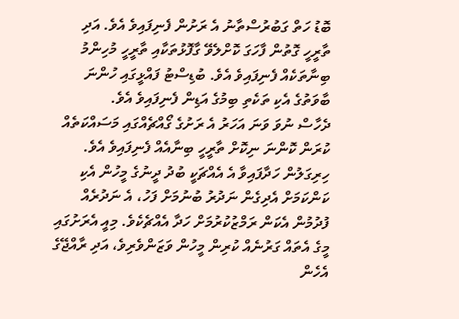ބޮޑު ހަތް ގަބުރުސްތާނު އެ ރަށުން ފެނިފައިވެ އެވެ. އަދި ތާރީހީ ގޮތުން ފާހަގަ ކޮށްލެވޭ ގާފޮޅުތަކާއި ތާރީހީ މުހިންމު ބިނާތަކެއް ފެނިފައިވެ އެވެ. ބުޑިސްޓު ފައްޅީގައި ހުންނަ ބާވަތުގެ އެކި ތަކެތި ބިމުގެ އަޑިން ފެނިފައިވެ އެވެ.
ދެހާސް ނުވަ ވަނަ އަހަރު އެ ރަށުގެ ގޯއްޗެއްގައި މަސައްކަތެއް ކުރަން ކޮންނަ ނިކޮށް ތާރީހީ ބިނާއެއް ފެނިފައިވެ އެވެ. ހިރިގަލުން ހަދާފައިވާ އެ އެއްޗަކީ ބުދު ދީނުގެ މީހުން އެކި ކަންކަމަށް އެދިގެން ނަދުރު ބުނުމަށް ފަހު، އެ ނަދުރެއް ފުދުމުން އެކަން ރަމްޒުކުރުމަށް ހަދާ އެއްޗެކެވެ. މިއީ އެރަށުގައި މީގެ އެތައް ގަރުނެއް ކުރިން މީހުން ވަޒަންވެރިވެ، އަދި ރާއްޖޭގެ އެހެން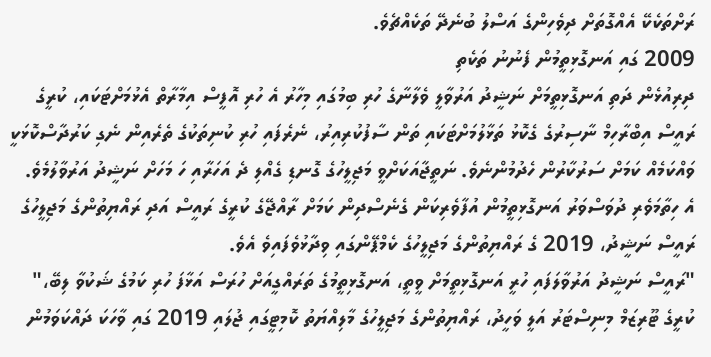ރަށްތަކެކޭ އެއްގޮތަށް ދިވެހިންގެ އަސްލު ބުނެދޭ ތަކެއްޗެވެ.
2009 ގައި އަނގޮޅިތީމުން ފެނުނު ތަކެތި
ދިރިއުޅެން ދަތި އަނގޮޅިތީމަށް ނަޝީދު އަރުވާލީ ވެލާނާގެ ހުރި ބިމުގައި މިހާރު އެ ހުރި އޮފީސް އިމާރާތް އެޅުމަށްޓަކައި، ކުރީގެ ރައީސް އިބްރާހިމް ނާސިރުގެ ގެކޮޅު ތަޅާލުމަށްޓަކައި ތަން ސާފުކުރިއިރު، ނެރެފައި ހުރި ކުނިތަކުގެ ތެރެއިން ނެގި ކަރުދާސްކޮޅަކީ ވައްކަމެއް ކަމަށް ސަރުކާރުން ހެދުމުންނެވެ. ނަތީޖާއަކަށްވީ މަޖިލީހުގެ ގޮނޑި ގެއްލި ދެ އަހަރާއި ހަ މަހަށް ނަޝީދު އަރުވާލުމެވެ.
އެ ހިތާމަވެރި ދުވަސްވަރު އަނގޮޅިތީމުން އުފާވެރިކަން ގެނެސްދިން ކަމަށް ރާއްޖޭގެ ކުރީގެ ރައީސް އަދި ރައްޔިތުންގެ މަޖިލީހުގެ ރައީސް ނަޝީދު، 2019 ގެ ރައްޔިތުންގެ މަޖިލީހުގެ ކެމްޕޭންގައި ވިދާޅުވެފައިވެ އެވެ.
"ރައީސް ނަޝީދު އަރުވާލަފައި ހުރީ އަނގޮޅިތީމަށް ވީތީ، އަނގޮޅިތީމުގެ ތަރައްގީއަށް ހުރަސް އަޅާފަ ހުރި ކަމުގެ ޝަކުވާ ލިބޭ،" ކުރީގެ ޓޫރިޒަމް މިނިސްޓަރު އަލީ ވަހީދު، ރައްޔިތުންގެ މަޖިލީހުގެ މާލިއްޔަތު ކޮމިޓީގައި ޖުލައި 2019 ގައި ވާހަކަ ދައްކަވަމުން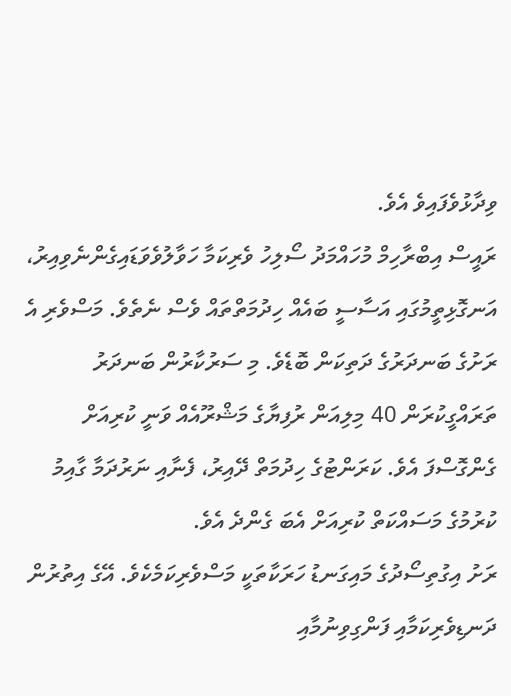ވިދާޅުވެފައިވެ އެވެ.
ރައީސް އިބްރާހިމް މުހައްމަދު ސޯލިހު ވެރިކަމާ ހަވާލުވެވަޑައިގެންނެވިއިރު، އަނގޮޅިތީމުގައި އަސާސީ ބައެއް ހިދުމަތްތައް ވެސް ނެތެވެ. މަސްވެރި އެ ރަށުގެ ބަނދަރުގެ ދަތިކަން ބޮޑެވެ. މި ސަރުކާރުން ބަނދަރު ތަރައްގީކުރަން 40 މިލިއަން ރުފިޔާގެ މަޝްރޫއެއް ވަނީ ކުރިއަށް ގެންގޮސްފަ އެވެ. ކަރަންޓުގެ ހިދުމަތް ދޭއިރު، ފެނާއި ނަރުދަމާ ގާއިމު ކުރުމުގެ މަސައްކަތް ކުރިއަށް އެބަ ގެންދެ އެވެ.
ރަށު އިގުތިސޯދުގެ މައިގަނޑު ހަރަކާތަކީ މަސްވެރިކަމެކެވެ. އޭގެ އިތުރުން ދަނޑިވެރިކަމާއި ފަންގިވިނުމާއި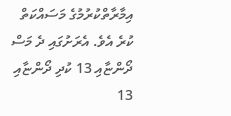އިމާރާތްކުރުމުގެ މަސައްކަތް ކުރެ އެވެ. އެރަށުގައި ދެ މަސް ދޯންޏާއި 13 ކުދި ދޯންޏާއި 13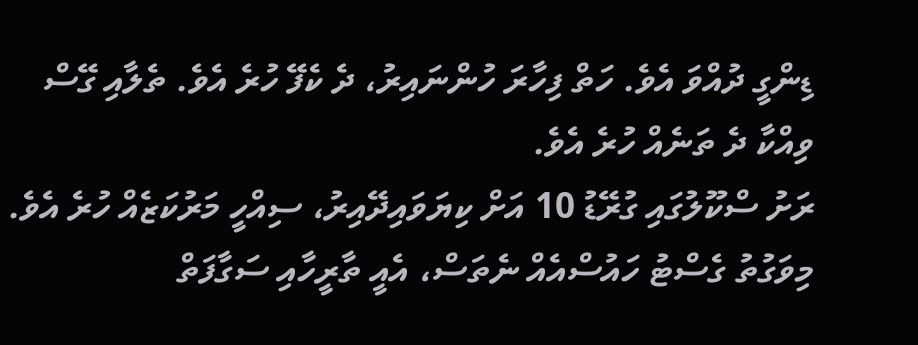ޑިންގީ ދުއްވަ އެވެ. ހަތް ފިހާރަ ހުންނައިރު، ދެ ކެފޭ ހުރެ އެވެ. ތެލާއި ގޭސް ވިއްކާ ދެ ތަނެއް ހުރެ އެވެ.
ރަށު ސްކޫލުގައި ގުރޭޑު 10 އަށް ކިޔަވައިދޭއިރު، ސިއްހީ މަރުކަޒެއް ހުރެ އެވެ.
މިވަގުތު ގެސްޓު ހައުސްއެއް ނެތަސް، އެއީ ތާރީހާއި ސަގާފަތް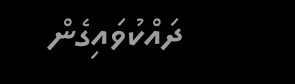ދައްކުވައިގެން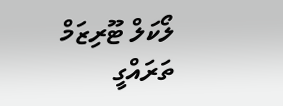ލޯކަލް ޓޫރިޒަމް ތަރައްގީ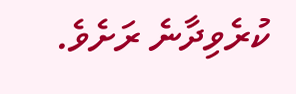ކުރެވިދާނެ ރަށެވެ.